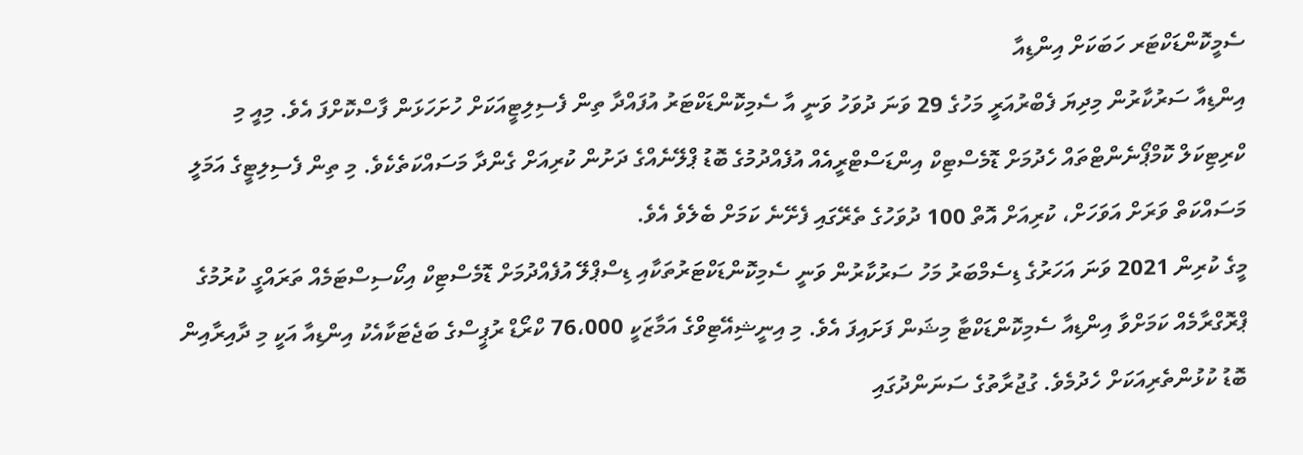ސެމީކޮންޑަކްޓަރ ހަބަކަށް އިންޑިއާ
އިންޑިއާ ސަރުކާރުން މިދިޔަ ފެބްރުއަރީ މަހުގެ 29 ވަނަ ދުވަހު ވަނީ އާ ސެމިކޮންޑަކްޓަރު އުފައްދާ ތިން ފެސިލިޓީއަކަށް ހުށަހަޅަން ފާސްކޮށްފަ އެވެ. މިއީ މި ކްރިޓިކަލް ކޮމްޕޯނެންޓްތައް ހެދުމަށް ޑޮމެސްޓިކް އިންޑަސްޓްރީއެއް އުފެއްދުމުގެ ބޮޑު ޕްލޭނެއްގެ ދަށުން ކުރިއަށް ގެންދާ މަސައްކަތެކެވެ. މި ތިން ފެސިލިޓީގެ އަމަލީ މަސައްކަތް ވަރަށް އަވަހަށް، ކުރިއަށް އޮތް 100 ދުވަހުގެ ތެރޭގައި ފެށޭނެ ކަމަށް ބެލެވެ އެވެ.
މީގެ ކުރިން 2021 ވަނަ އަހަރުގެ ޑިސެމްބަރު މަހު ސަރުކާރުން ވަނީ ސެމިކޮންޑަކްޓަރުތަކާއި ޑިސްޕްލޭ އުފެއްދުމަށް ޑޮމެސްޓިކް އިކޯސިސްޓަމެއް ތަރައްގީ ކުރުމުގެ ޕްރޮގްރާމެއް ކަމަށްވާ އިންޑިއާ ސެމިކޮންޑަކްޓާ މިޝަން ފަށައިފަ އެވެ. މި އިނީޝިއޭޓިވްގެ އަމާޒަކީ 76،000 ކްރޯޑް ރުޕީސްގެ ބަޖެޓަކާއެކު އިންޑިއާ އަކީ މި ދާއިރާއިން ބޮޑު ކުޅުންތެރިއަކަށް ހެދުމެވެ. ގުޖުރާތުގެ ސަނަންދުގައި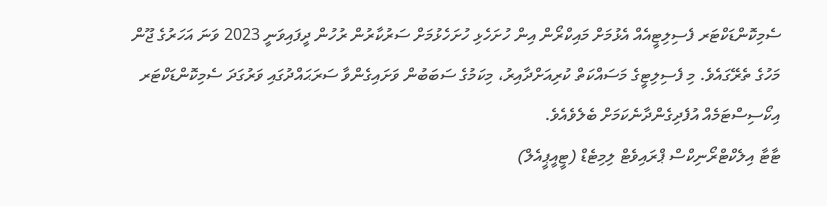ސެމިކޮންޑަކްޓަރ ފެސިލިޓީއެއް އެޅުމަށް މައިކްރޯން އިން ހުށަހެޅި ހުށަހެޅުމަށް ސަރުކާރުން ރުހުން ދީފައިވަނީ 2023 ވަނަ އަހަރުގެ ޖޫން މަހުގެ ތެރޭގައެވެ. މި ފެސިލިޓީގެ މަސައްކަތް ކުރިއަށްދާއިރު، މިކަމުގެ ސަބަބުން ވަށައިގެންވާ ސަރަޙައްދުގައި ވަރުގަދަ ސެމިކޮންޑަކްޓަރ އިކޯސިސްޓަމެއް އުފެދިގެންދާނެކަމަށް ބެލެވެއެވެ.
ޓާޓާ އިލެކްޓްރޯނިކްސް ޕްރައިވެޓް ލިމިޓެޑް (ޓީއީޕީއެލް)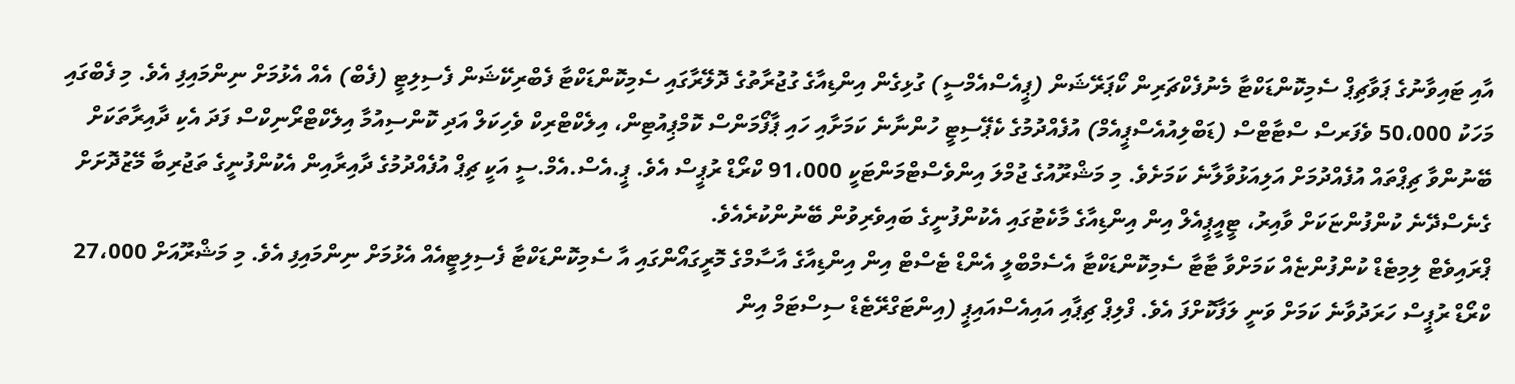އާއި ޓައިވާނުގެ ޕަވާޗިޕް ސެމިކޮންޑަކްޓާ މެނުފެކްޗަރިން ކޯޕަރޭޝަން (ޕީއެސްއެމްސީ) ގުޅިގެން އިންޑިއާގެ ގުޖުރާތުގެ ދޮލޭރާގައި ސެމިކޮންޑަކްޓާ ފެބްރިކޭޝަން ފެސިލިޓީ (ފެބް) އެއް އެޅުމަށް ނިންމައިފި އެވެ. މި ފެބްގައި މަހަކު 50،000 ވެފަރސް ސްޓާޓްސް (ޑަބްލިއުއެސްޕީއެމް) އުފެއްދުމުގެ ކެޕޭސިޓީ ހުންނާނެ ކަމަށާއި ހައި ޕާފޯމަންސް ކޮމްޕިއުޓިން، އިލެކްޓްރިކް ވެހިކަލް އަދި ކޮންސިއުމާ އިލެކްޓްރޯނިކްސް ފަދަ އެކި ދާއިރާތަކަށް ބޭނުންވާ ޗިޕްތައް އުފެއްދުމަށް އަލިއަޅުވާލާނެ ކަމަށެވެ. މި މަޝްރޫއުގެ ޖުމްލަ އިންވެސްޓްމަންޓަކީ 91،000 ކްރޯޑް ރުޕީސް އެވެ. ޕީ.އެސް.އެމް.ސީ އަކީ ޗިޕް އުފެއްދުމުގެ ދާއިރާއިން އެކުންފުނީގެ ތަޖުރިބާ މޭޒުދޮށަށް ގެނެސްދޭނެ ކުންފުންޏަކަށް ވާއިރު، ޓީއީޕީއެލް އިން އިންޑިއާގެ މާކެޓުގައި އެކުންފުނީގެ ބައިވެރިވުން ބޭނުންކުރެއެވެ.
ޕްރައިވެޓް ލިމިޓެޑް ކުންފުންޏެއް ކަމަށްވާ ޓާޓާ ސެމިކޮންޑަކްޓާ އެސެމްބްލީ އެންޑް ޓެސްޓް އިން އިންޑިއާގެ އާސާމްގެ މޮރީގައޯންގައި އާ ސެމިކޮންޑަކްޓާ ފެސިލިޓީއެއް އެޅުމަށް ނިންމައިފި އެވެ. މި މަޝްރޫއަށް 27،000 ކްރޯޑް ރުޕީސް ހަރަދުވާނެ ކަމަށް ވަނީ ލަފާކޮށްފަ އެވެ. ފްލިޕް ޗިޕާއި އައިއެސްއައިޕީ (އިންޓަގްރޭޓެޑް ސިސްޓަމް އިން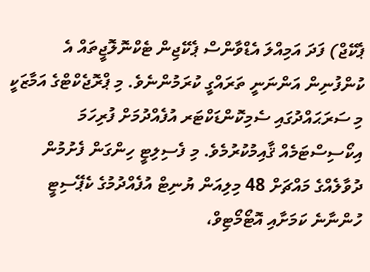ޕެކޭޖް) ފަދަ އަމިއްލަ އެޑްވާންސް ޕެކޭޖިން ޓެކްނޮލޮޖީތައް އެ ކުންފުނިން އަންނަނީ ތަރައްގީ ކުރަމުންނެވެ. މި ޕްރޮޖެކްޓްގެ އަމާޒަކީ މި ސަރަޙައްދުގައި ސެމިކޮންޑަކްޓަރ އުފެއްދުމަށް ފުރިހަމަ އިކޯސިސްޓަމެއް ޤާއިމުކުރުމެވެ. މި ފެސިލިޓީ ހިންގަން ފެށުމުން ދުވާލެއްގެ މައްޗަށް 48 މިލިއަން ޔުނިޓް އުފެއްދުމުގެ ކެޕޭސިޓީ ހުންނާނެ ކަމަށާއި އޮޓޯމޯޓިވް،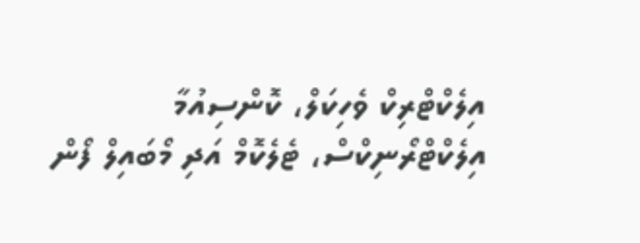އިލެކްޓްރިކް ވެހިކަލް، ކޮންސިއުމާ އިލެކްޓްރޯނިކްސް، ޓެލެކޮމް އަދި މޯބައިލް ފޯން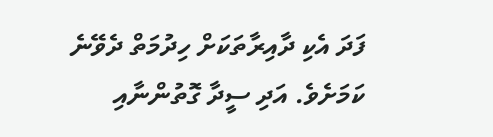ފަދަ އެކި ދާއިރާތަކަށް ހިދުމަތް ދެވޭނެ ކަމަށެވެ. އަދި ސީދާ ގޮތުންނާއި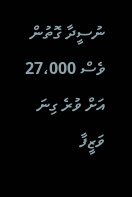ނުސީދާ ގޮތުން ވެސް 27،000 އަށް ވުރެ ގިނަ ވަޒީފާ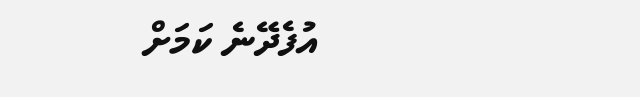އުފެދޭނެ ކަމަށް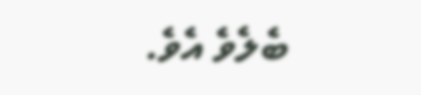ބެލެވެ އެވެ.